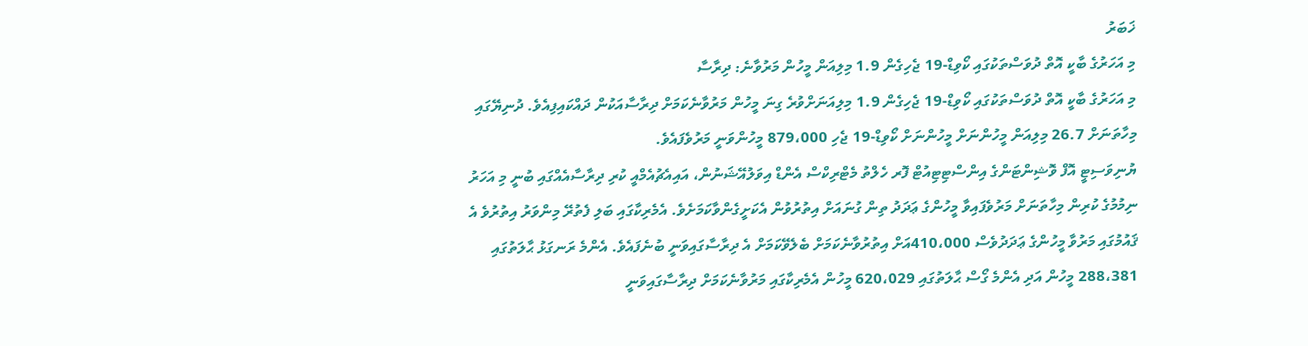ޚަބަރު
މި އަހަރުގެ ބާކީ އޮތް ދުވަސްތަކުގައި ކޯވިޑް-19 ޖެހިގެން 1.9 މިލިއަން މީހުން މަރުވާނެ: ދިރާސާ
މި އަހަރުގެ ބާކީ އޮތް ދުވަސްތަކުގައި ކޯވިޑް-19 ޖެހިގެން 1.9 މިލިއަނަށްވުރެ ގިނަ މީހުން މަރުވާނެކަމަށް ދިރާސާއަކުން ދައްކައިފިއެވެ. ދުނިޔޭގައި މިހާތަނަށް 26.7 މިލިއަން މީހުންނަށް މީހުންނަށް ކޯވިޑް-19 ޖެހި 879،000 މީހުންވަނީ މަރުވެފައެވެ.
ޔުނިވަސިޓީ އޮފް ވޮޝިންޓަންގެ އިންސްޓިޓިއުޓް ފޮރ ހެލްތު މެޓްރިކްސް އެންޑް އިވަލުއޭޝަނުން، އައިއެޗުއެމްއީ ކުރި ދިރާސާއެއްގައި ބުނީ މި އަހަރު ނިމުމުގެ ކުރިން މިހާތަނަށް މަރުވެފައިވާ މީހުންގެ ޢަދަދު ތިން ގުނައަށް އިތުރުވުން އެކަށީގެންވާކަމަށެވެ. އެމެރިކާގައި ބަލި ފެތުރޭ މިންވަރު އިތުރުވެ އެ ޤައުމުގައި މަރުވާ މީހުންގެ ޢަދަދުވެސް 410،000އަށް އިތުރުވާނެކަމަށް ބެލެވޭކަމަށް އެ ދިރާސާގައިވަނީ ބުނެފައެވެ. އެންމެ ރަނގަޅު ޙާލަތުގައި 288،381 މީހުން އަދި އެންމެ ގޯސް ޙާލަތުގައި 620،029 މީހުން އެމެރިކާގައި މަރުވާނެކަމަށް ދިރާސާގައިވަނީ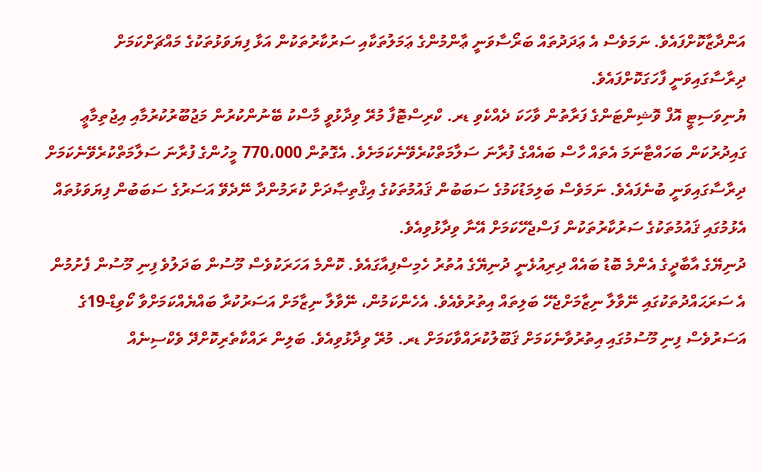އަންދާޒާކޮށްފައެވެ. ނަމަވެސް އެ ޢަދަދުތައް ބަރޯސާވަނީ ޢާންމުންގެ ޢަމަލުތަކާއި ސަރުކާރުތަކުން އަޅާ ފިޔަވަޅުތަކުގެ މައްޗަށްކަމަށް ދިރާސާގައިވަނީ ފާހަގަކޮށްފައެވެ.
ޔުނިވަސިޓީ އޮފް ވޮޝިންޓަންގެ ފަރާތުން ވާހަކަ ދެއްކެވި ޑރ. ކްރިސްޓޮފާ މުރޭ ވިދާޅުވީ މާސްކު ބޭނުންކުރުން މަޖުބޫރުކުރުމާއި އިޖުތިމާޢީ ގައިދުރުކަން ބަހައްޓާނަމަ އެތައް ހާސް ބައެއްގެ ފުރާނަ ސަލާމަތްކުރެވޭނެކަމަށެވެ. އެގޮތުން 770،000 މީހުންގެ ފުރާނަ ސަލާމަތްކުރެވޭނެކަމަށް ދިރާސާގައިވަނީ ބުނެފައެވެ. ނަމަވެސް ބަލިމަޑުކަމުގެ ސަބަބުން ޤައުމުތަކުގެ އިޤްތިޞާދަށް ކުރަމުންދާ ނޭދެވޭ އަސަރުގެ ސަބަބުން ފިޔަވަޅުތައް އެޅުމުގައި ޤައުމުތަކުގެ ސަރުކާރުތަކުން ފަސްޖެހޭކަމަށް އޭނާ ވިދާޅުވިއެވެ.
ދުނިޔޭގެ އާބާދީގެ އެންމެ ބޮޑު ބައެއް ދިރިއުޅެނީ ދުނިޔޭގެ އުތުރު ހެމިސްފިއާގައެވެ. ކޮންމެ އަހަރަކުވެސް މޫސުން ބަދަލުވެ ފިނި މޫސުން ފެށުމުން އެ ސަރަޙައްދުތަކުގައި ނޭވާލާ ނިޒާމަށްޖެހޭ ބަލިތައް އިތުރުވެއެވެ. އެހެންކަމުން، ނޭވާލާ ނިޒާމަށް އަސަރުކުރާ ބައްޔެއްކަމަށްވާ ކޯވިޑް-19ގެ އަސަރުވެސް ފިނި މޫސުމުގައި އިތުރުވާނެކަމަށް ޤަބޫލުކުރައްވާކަމަށް ޑރ. މުރޭ ވިދާޅުވިއެވެ. ބަލިން ރައްކާތެރިކޮށްދޭ ވެކްސިނެއް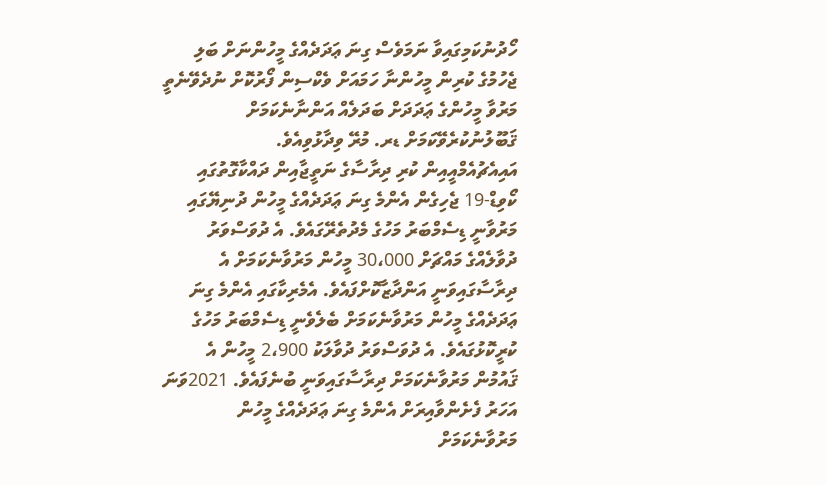ހޯދުނުކަމިގައިވާ ނަމަވެސް ގިނަ ޢަދަދެއްގެ މީހުންނަށް ބަލި ޖެހުމުގެ ކުރިން މީހުންނާ ހަމައަށް ވެކްސިން ފޯރުކޮށް ނުދެވޭނެތީ މަރުވާ މީހުންގެ ޢަދަދަށް ބަދަލެއް އަންނާނެކަމަށް ޤަބޫލުނުކުރެވޭކަމަށް ޑރ. މުރޭ ވިދާޅުވިއެވެ.
އައިއެޗުއެމްއީއިން ކުރި ދިރާސާގެ ނަތީޖާއިން ދައްކާގޮތުގައި ކޯވިޑް-19 ޖެހިގެން އެންމެ ގިނަ ޢަދަދެއްގެ މީހުން ދުނިޔޭގައި މަރުވާނީ ޑިސެމްބަރު މަހުގެ މެދުތެރޭގައެވެ. އެ ދުވަސްވަރު ދުވާލެއްގެ މައްޗަށް 30،000 މީހުން މަރުވާނެކަމަށް އެ ދިރާސާގައިވަނީ އަންދާޒާކޮށްފައެވެ. އެމެރިކާގައި އެންމެ ގިނަ ޢަދަދެއްގެ މީހުން މަރުވާނެކަމަށް ބެލެވެނީ ޑިސެމްބަރު މަހުގެ ކުރީކޮޅުގައެވެ. އެ ދުވަސްވަރު ދުވާލަކު 2،900 މީހުން އެ ޤައުމުން މަރުވާނެކަމަށް ދިރާސާގައިވަނީ ބުނެފައެވެ. 2021ވަނަ އަހަރު ފެށެންވާއިރަށް އެންމެ ގިނަ ޢަދަދެއްގެ މީހުން މަރުވާނެކަމަށް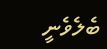ބެލެވެނީ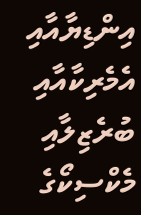އިންޑިޔާއާއި އެމެރިކާއާއި ބުރެޒިލާއި މެކްސިކޯގެ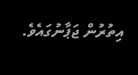އިތުރުން ޖަޕާނުގައެވެ.